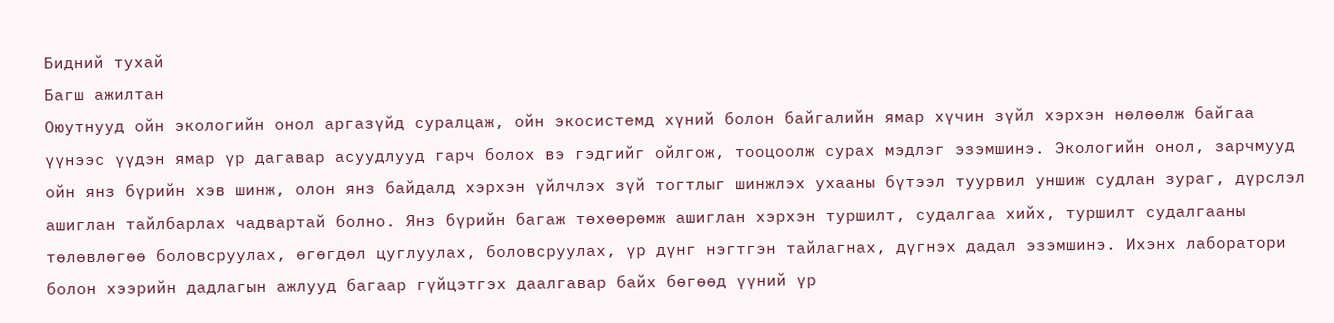Бидний тухай
Багш ажилтан
Оюутнууд ойн экологийн онол аргазүйд суралцаж, ойн экосистемд хүний болон байгалийн ямар хүчин зүйл хэрхэн нөлөөлж байгаа үүнээс үүдэн ямар үр дагавар асуудлууд гарч болох вэ гэдгийг ойлгож, тооцоолж сурах мэдлэг эзэмшинэ. Экологийн онол, зарчмууд ойн янз бүрийн хэв шинж, олон янз байдалд хэрхэн үйлчлэх зүй тогтлыг шинжлэх ухааны бүтээл туурвил уншиж судлан зураг, дүрслэл ашиглан тайлбарлах чадвартай болно. Янз бүрийн багаж төхөөрөмж ашиглан хэрхэн туршилт, судалгаа хийх, туршилт судалгааны төлөвлөгөө боловсруулах, өгөгдөл цуглуулах, боловсруулах, үр дүнг нэгтгэн тайлагнах, дүгнэх дадал эзэмшинэ. Ихэнх лаборатори болон хээрийн дадлагын ажлууд багаар гүйцэтгэх даалгавар байх бөгөөд үүний үр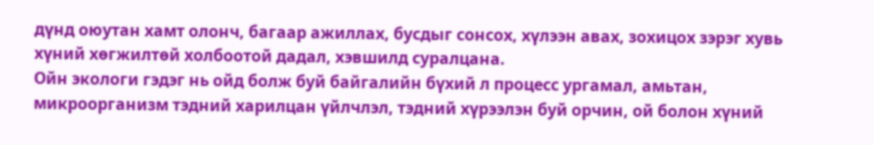дүнд оюутан хамт олонч, багаар ажиллах, бусдыг сонсох, хүлээн авах, зохицох зэрэг хувь хүний хөгжилтөй холбоотой дадал, хэвшилд суралцана.
Ойн экологи гэдэг нь ойд болж буй байгалийн бүхий л процесс ургамал, амьтан, микроорганизм тэдний харилцан үйлчлэл, тэдний хүрээлэн буй орчин, ой болон хүний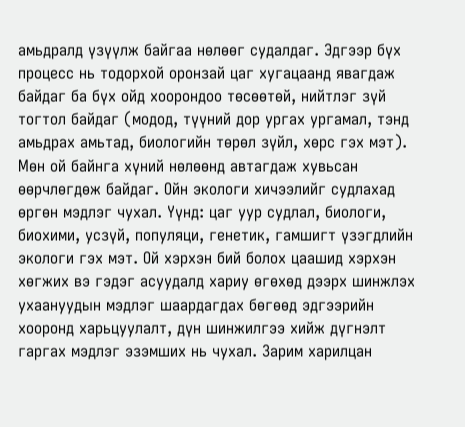амьдралд үзүүлж байгаа нөлөөг судалдаг. Эдгээр бүх процесс нь тодорхой оронзай цаг хугацаанд явагдаж байдаг ба бүх ойд хоорондоо төсөөтөй, нийтлэг зүй тогтол байдаг (модод, түүний дор ургах ургамал, тэнд амьдрах амьтад, биологийн төрөл зүйл, хөрс гэх мэт). Мөн ой байнга хүний нөлөөнд автагдаж хувьсан өөрчлөгдөж байдаг. Ойн экологи хичээлийг судлахад өргөн мэдлэг чухал. Үүнд: цаг уур судлал, биологи, биохими, усзүй, популяци, генетик, гамшигт үзэгдлийн экологи гэх мэт. Ой хэрхэн бий болох цаашид хэрхэн хөгжих вэ гэдэг асуудалд хариу өгөхөд дээрх шинжлэх ухаануудын мэдлэг шаардагдах бөгөөд эдгээрийн хооронд харьцуулалт, дүн шинжилгээ хийж дүгнэлт гаргах мэдлэг эзэмших нь чухал. Зарим харилцан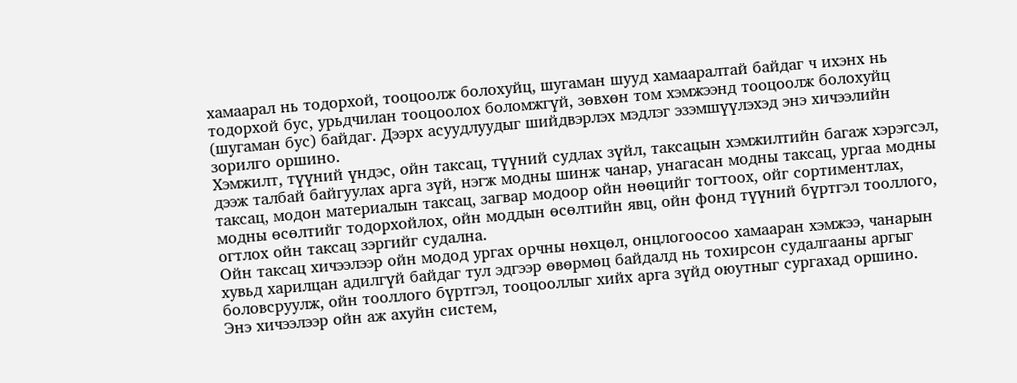хамаарал нь тодорхой, тооцоолж болохуйц, шугаман шууд хамааралтай байдаг ч ихэнх нь тодорхой бус, урьдчилан тооцоолох боломжгүй, зөвхөн том хэмжээнд тооцоолж болохуйц (шугаман бус) байдаг. Дээрх асуудлуудыг шийдвэрлэх мэдлэг эзэмшүүлэхэд энэ хичээлийн зорилго оршино.
Хэмжилт, түүний үндэс, ойн таксац, түүний судлах зүйл, таксацын хэмжилтийн багаж хэрэгсэл, дээж талбай байгуулах арга зүй, нэгж модны шинж чанар, унагасан модны таксац, ургаа модны таксац, модон материалын таксац, загвар модоор ойн нөөцийг тогтоох, ойг сортиментлах, модны өсөлтийг тодорхойлох, ойн моддын өсөлтийн явц, ойн фонд түүний бүртгэл тооллого, огтлох ойн таксац зэргийг судална.
Ойн таксац хичээлээр ойн модод ургах орчны нөхцөл, онцлогоосоо хамааран хэмжээ, чанарын хувьд харилцан адилгүй байдаг тул эдгээр өвөрмөц байдалд нь тохирсон судалгааны аргыг боловсруулж, ойн тооллого бүртгэл, тооцооллыг хийх арга зүйд оюутныг сургахад оршино.
Энэ хичээлээр ойн аж ахуйн систем,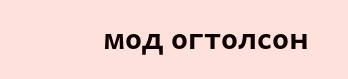мод огтолсон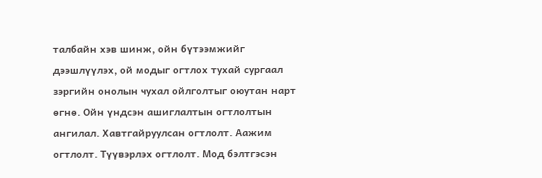талбайн хэв шинж, ойн бүтээмжийг дээшлүүлэх, ой модыг огтлох тухай сургаал зэргийн онолын чухал ойлголтыг оюутан нарт өгнө. Ойн үндсэн ашиглалтын огтлолтын ангилал. Хавтгайруулсан огтлолт. Аажим огтлолт. Түүвэрлэх огтлолт. Мод бэлтгэсэн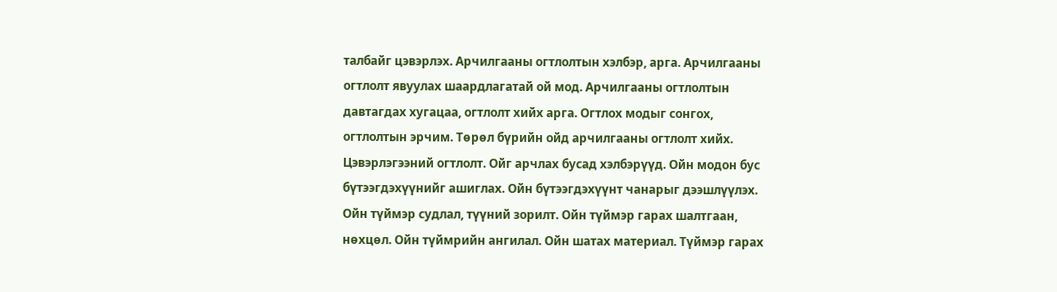талбайг цэвэрлэх. Арчилгааны огтлолтын хэлбэр, арга. Арчилгааны огтлолт явуулах шаардлагатай ой мод. Арчилгааны огтлолтын давтагдах хугацаа, огтлолт хийх арга. Огтлох модыг сонгох, огтлолтын эрчим. Төрөл бүрийн ойд арчилгааны огтлолт хийх. Цэвэрлэгээний огтлолт. Ойг арчлах бусад хэлбэрүүд. Ойн модон бус бүтээгдэхүүнийг ашиглах. Ойн бүтээгдэхүүнт чанарыг дээшлүүлэх. Ойн түймэр судлал, түүний зорилт. Ойн түймэр гарах шалтгаан, нөхцөл. Ойн түймрийн ангилал. Ойн шатах материал. Түймэр гарах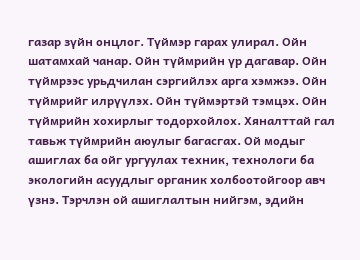газар зүйн онцлог. Түймэр гарах улирал. Ойн шатамхай чанар. Ойн түймрийн үр дагавар. Ойн түймрээс урьдчилан сэргийлэх арга хэмжээ. Ойн түймрийг илрүүлэх. Ойн түймэртэй тэмцэх. Ойн түймрийн хохирлыг тодорхойлох. Хяналттай гал тавьж түймрийн аюулыг багасгах. Ой модыг ашиглах ба ойг ургуулах техник, технологи ба экологийн асуудлыг органик холбоотойгоор авч үзнэ. Тэрчлэн ой ашиглалтын нийгэм, эдийн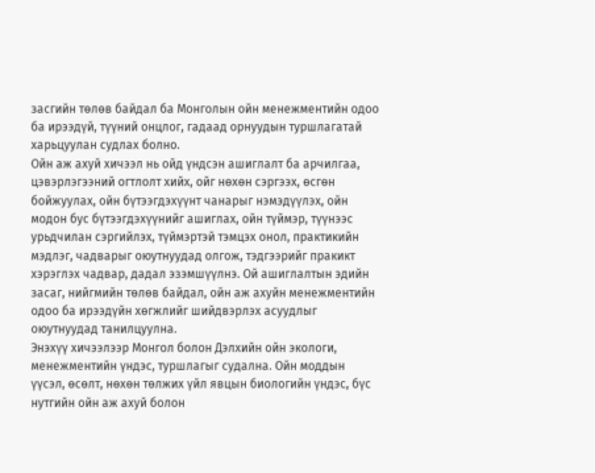засгийн төлөв байдал ба Монголын ойн менежментийн одоо ба ирээдүй, түүний онцлог, гадаад орнуудын туршлагатай харьцуулан судлах болно.
Ойн аж ахуй хичээл нь ойд үндсэн ашиглалт ба арчилгаа, цэвэрлэгээний огтлолт хийх, ойг нөхөн сэргээх, өсгөн бойжуулах, ойн бүтээгдэхүүнт чанарыг нэмэдүүлэх, ойн модон бус бүтээгдэхүүнийг ашиглах, ойн түймэр, түүнээс урьдчилан сэргийлэх, түймэртэй тэмцэх онол, практикийн мэдлэг, чадварыг оюутнуудад олгож, тэдгээрийг пракикт хэрэглэх чадвар, дадал эзэмшүүлнэ. Ой ашиглалтын эдийн засаг, нийгмийн төлөв байдал, ойн аж ахуйн менежментийн одоо ба ирээдүйн хөгжлийг шийдвэрлэх асуудлыг оюутнуудад танилцуулна.
Энэхүү хичээлээр Монгол болон Дэлхийн ойн экологи, менежментийн үндэс, туршлагыг судална. Ойн моддын үүсэл, өсөлт, нөхөн төлжих үйл явцын биологийн үндэс, бүс нутгийн ойн аж ахуй болон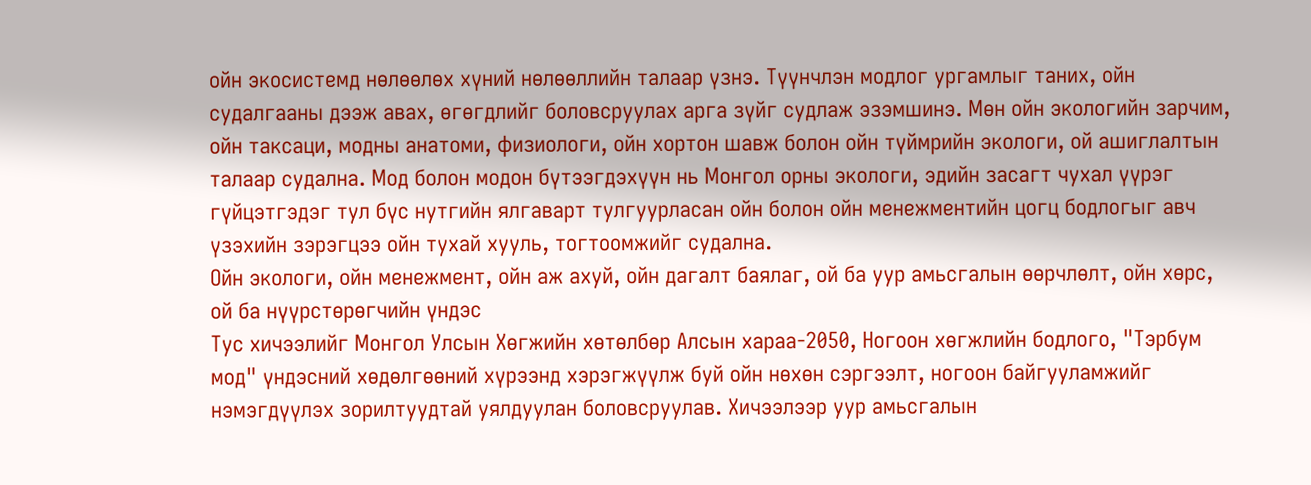ойн экосистемд нөлөөлөх хүний нөлөөллийн талаар үзнэ. Түүнчлэн модлог ургамлыг таних, ойн судалгааны дээж авах, өгөгдлийг боловсруулах арга зүйг судлаж эзэмшинэ. Мөн ойн экологийн зарчим, ойн таксаци, модны анатоми, физиологи, ойн хортон шавж болон ойн түймрийн экологи, ой ашиглалтын талаар судална. Мод болон модон бүтээгдэхүүн нь Монгол орны экологи, эдийн засагт чухал үүрэг гүйцэтгэдэг тул бүс нутгийн ялгаварт тулгуурласан ойн болон ойн менежментийн цогц бодлогыг авч үзэхийн зэрэгцээ ойн тухай хууль, тогтоомжийг судална.
Ойн экологи, ойн менежмент, ойн аж ахуй, ойн дагалт баялаг, ой ба уур амьсгалын өөрчлөлт, ойн хөрс, ой ба нүүрстөрөгчийн үндэс
Тус хичээлийг Монгол Улсын Хөгжийн хөтөлбөр Алсын хараа-2050, Ногоон хөгжлийн бодлого, "Тэрбум мод" үндэсний хөдөлгөөний хүрээнд хэрэгжүүлж буй ойн нөхөн сэргээлт, ногоон байгууламжийг нэмэгдүүлэх зорилтуудтай уялдуулан боловсруулав. Хичээлээр уур амьсгалын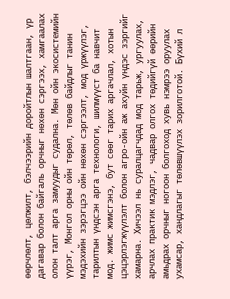өөрчлөлт, цөлжилт, бэлчээрийн доройтлын шалтгаан, үр дагавар болон байгаль орчныг нөхөн сэргээх, хамгаалах олон талт арга замуудыг судална. Мөн ойн экосистемийн үүрэг, Монгол орны ойн төрөл, төлөв байдлыг танин мэдэхийн зэрэгцээ ойн нөхөн сэргээлт, мод үржүүлэг, тарилтын үндсэн арга технологи, шилмүүст ба навчит мод. жимс жимсгэнэ, бут сөөг тарих аргачлал, хотын цэцэрлэгжүүлэлт болон агро-ойн аж ахуйн үндэс зэргийг хамарна. Хичээл нь суралцагчдад мод тарьж, ургуулах, арчлах практик мэдлэг, чадвар олгох төдийгүй өөрийн амьдрах орчныг ногоон болгоход хувь нэмрээ оруулах ухамсар, хандлагыг төлөвшүүлэх зорилготой. Бүхий л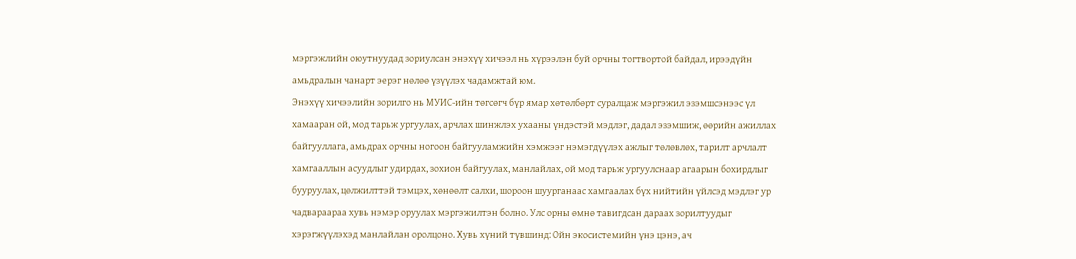мэргэжлийн оюутнуудад зориулсан энэхүү хичээл нь хүрээлэн буй орчны тогтвортой байдал, ирээдүйн амьдралын чанарт эерэг нөлөө үзүүлэх чадамжтай юм.
Энэхүү хичээлийн зорилго нь МУИС-ийн төгсөгч бүр ямар хөтөлбөрт суралцаж мэргэжил эзэмшсэнээс үл хамааран ой, мод тарьж ургуулах, арчлах шинжлэх ухааны үндэстэй мэдлэг, дадал эзэмшиж, өөрийн ажиллах байгууллага, амьдрах орчны ногоон байгууламжийн хэмжээг нэмэгдүүлэх ажлыг төлөвлөх, тарилт арчлалт хамгааллын асуудлыг удирдах, зохион байгуулах, манлайлах, ой мод тарьж ургуулснаар агаарын бохирдлыг бууруулах, цөлжилттэй тэмцэх, хөнөөлт салхи, шороон шуурганаас хамгаалах бүх нийтийн үйлсэд мэдлэг ур чадвараараа хувь нэмэр оруулах мэргэжилтэн болно. Улс орны өмнө тавигдсан дараах зорилтуудыг хэрэгжүүлэхэд манлайлан оролцоно. Хувь хүний түвшинд: Ойн экосистемийн үнэ цэнэ, ач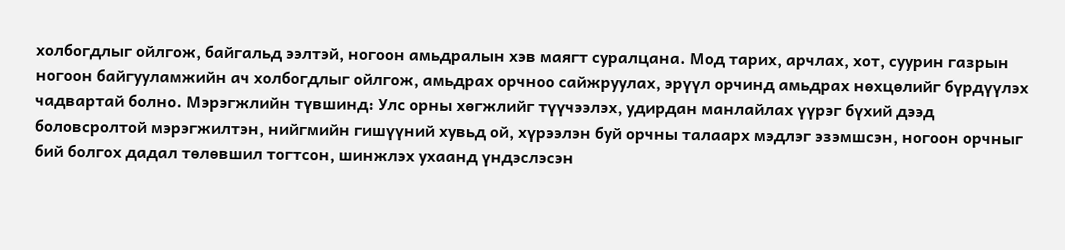холбогдлыг ойлгож, байгальд ээлтэй, ногоон амьдралын хэв маягт суралцана. Мод тарих, арчлах, хот, суурин газрын ногоон байгууламжийн ач холбогдлыг ойлгож, амьдрах орчноо сайжруулах, эрүүл орчинд амьдрах нөхцөлийг бүрдүүлэх чадвартай болно. Мэрэгжлийн түвшинд: Улс орны хөгжлийг түүчээлэх, удирдан манлайлах үүрэг бүхий дээд боловсролтой мэрэгжилтэн, нийгмийн гишүүний хувьд ой, хүрээлэн буй орчны талаарх мэдлэг эзэмшсэн, ногоон орчныг бий болгох дадал төлөвшил тогтсон, шинжлэх ухаанд үндэслэсэн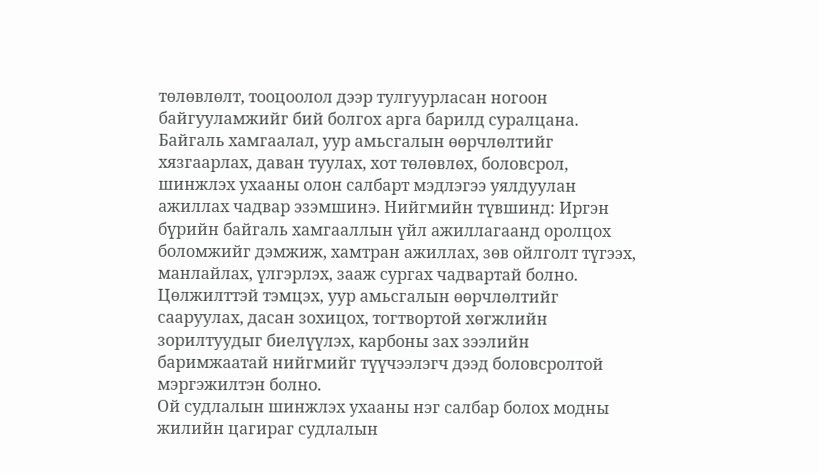төлөвлөлт, тооцоолол дээр тулгуурласан ногоон байгууламжийг бий болгох арга барилд суралцана. Байгаль хамгаалал, уур амьсгалын өөрчлөлтийг хязгаарлах, даван туулах, хот төлөвлөх, боловсрол, шинжлэх ухааны олон салбарт мэдлэгээ уялдуулан ажиллах чадвар эзэмшинэ. Нийгмийн түвшинд: Иргэн бүрийн байгаль хамгааллын үйл ажиллагаанд оролцох боломжийг дэмжиж, хамтран ажиллах, зөв ойлголт түгээх, манлайлах, үлгэрлэх, зааж сургах чадвартай болно. Цөлжилттэй тэмцэх, уур амьсгалын өөрчлөлтийг сааруулах, дасан зохицох, тогтвортой хөгжлийн зорилтуудыг биелүүлэх, карбоны зах зээлийн баримжаатай нийгмийг түүчээлэгч дээд боловсролтой мэргэжилтэн болно.
Ой судлалын шинжлэх ухааны нэг салбар болох модны жилийн цагираг судлалын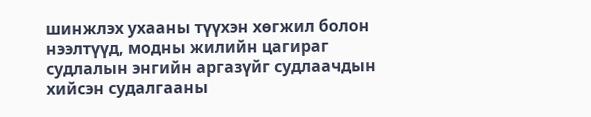шинжлэх ухааны түүхэн хөгжил болон нээлтүүд, модны жилийн цагираг судлалын энгийн аргазүйг судлаачдын хийсэн судалгааны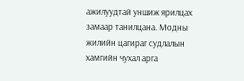ажилуудтай уншиж ярилцах замаар танилцана. Mодны жилийн цагираг судлалын хамгийн чухал арга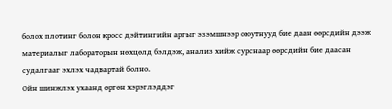болох плотинг болон кросс дэйтингийн аргыг эзэмшнээр оюутнууд бие даан өөрсдийн дээж материалыг лабораторын нөхцөлд бэлдэж, анализ хийж сурснаар өөрсдийн бие даасан судалгааг эхлэх чадвартай болно.
Ойн шинжлэх ухаанд өргөн хэрэглэддэг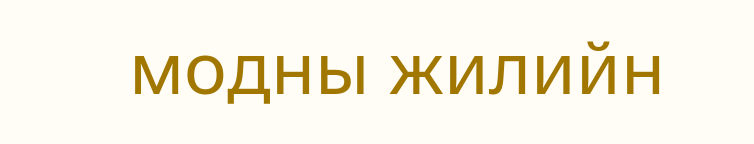модны жилийн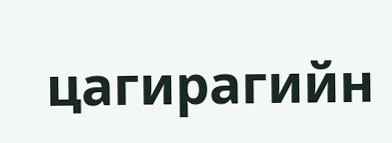цагирагийн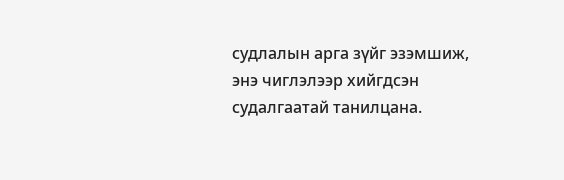судлалын арга зүйг эзэмшиж, энэ чиглэлээр хийгдсэн судалгаатай танилцана.